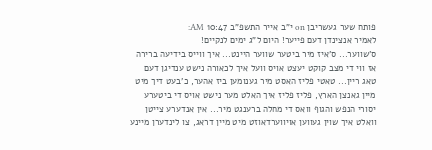פותח שער געשריבן on י"ב אייר התשפ"ב 10:47 AM:
לאמיר אנצינדן דעם פייער! היום ל"ג ימים לנקיים!
ס'שווער... ס'איז מיר ביטער שווער היינט... איך ווייס בידיעה ברירה אז ווי די מצב קוקט יעצט אויס וועל איך לכאורה נישט ענדיגן דעם טאג ריין... טאטי פליז האסט מיר גענומען ביז אהער, כ'בעט דיך מיט מיין גאנצן הארץ, פליז פליז איך האלט מער נישט אויס די ביטערע יסורי הנפש והגוף וואס די מחלה ברענגט מיר... אין אנדערע צייטן וואלט איך שוין געווען אויווערדאוזט מיט מיין דראג, צו לינדערן מיינע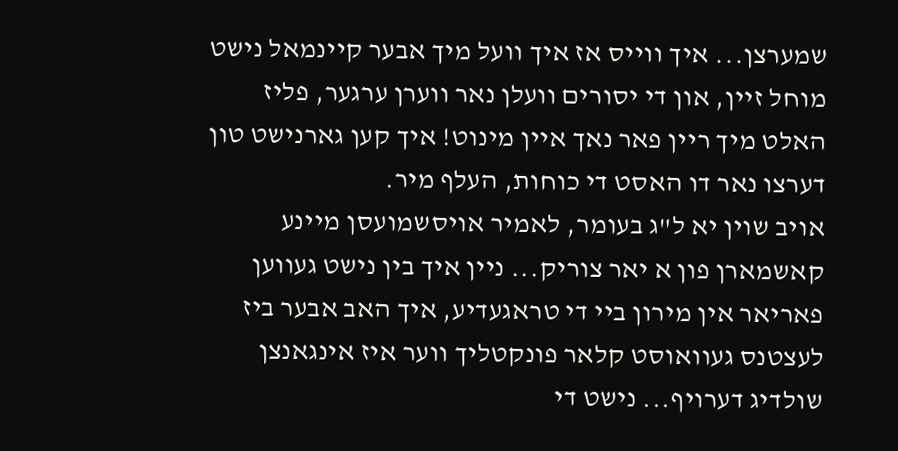שמערצן... איך ווייס אז איך וועל מיך אבער קיינמאל נישט מוחל זיין, און די יסורים וועלן נאר ווערן ערגער, פליז האלט מיך ריין פאר נאך איין מינוט! איך קען גארנישט טון דערצו נאר דו האסט די כוחות, העלף מיר.
אויב שוין יא ל"ג בעומר, לאמיר אויסשמועסן מיינע קאשמארן פון א יאר צוריק... ניין איך בין נישט געווען פאריאר אין מירון ביי די טראגעדיע, איך האב אבער ביז לעצטנס געוואוסט קלאר פונקטליך ווער איז אינגאנצן שולדיג דערויף... נישט די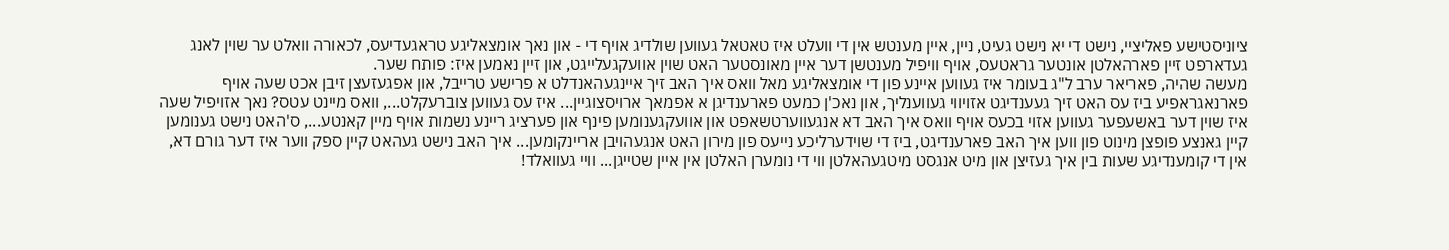ציוניסטישע פאליציי, נישט די יא נישט געיט, ניין, איין מענטש אין די וועלט איז טאטאל געווען שולדיג אויף די - און נאך אומצאליגע טראגעדיעס, לכאורה וואלט ער שוין לאנג געדארפט זיין פארהאלטן אונטער גראטעס, אויף וויפיל מענטשן דער איין מאונסטער האט שוין אוועקגעלייגט, און זיין נאמען איז: פותח שער.
מעשה שהיה, פאריאר ערב ל"ג בעומר איז געווען איינע פון די אומצאליגע מאל וואס איך האב זיך איינגעהאנדלט א פרישע טרייבל, און אפגעזעצן זיבן אכט שעה אויף פארנאגראפיע ביז עס האט זיך געענדיגט אזויווי געווענליך, און נאכ'ן כמעט פארענדיגן א אפמאך ארויסצוגיין... איז עס געווען צוברעקלט..., וואס מיינט עטס? נאך אזויפיל שעה איז שוין דער באשעפער געווען אזוי בכעס אויף וואס איך האב דא אנגעווערטשאפט און אוועקגענומען פינף און פערציג ריינע נשמות אויף מיין קאנטע..., ס'האט נישט גענומען קיין גאנצע פופצן מינוט פון ווען איך האב פארענדיגט, ביז די שוידערליכע נייעס פון מירון האט אנגעהויבן אריינקומען... איך האב נישט געהאט קיין ספק ווער איז דער גורם דא, אין די קומענדיגע שעות בין איך געזיצן און מיט אנגסט מיטגעהאלטן ווי די נומערן האלטן אין איין שטייגן... וויי געוואלד!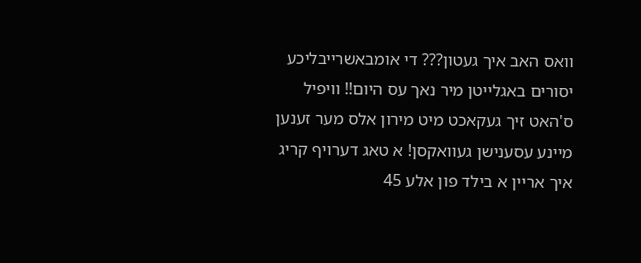וואס האב איך געטון??? די אומבאשרייבליכע יסורים באגלייטן מיר נאך עס היום!! וויפיל ס'האט זיך געקאכט מיט מירון אלס מער זענען מיינע עסענישן געוואקסן! א טאג דערויף קריג איך אריין א בילד פון אלע 45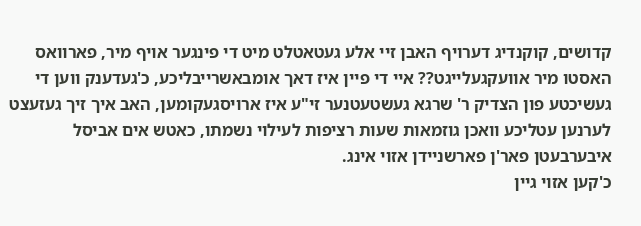קדושים, קוקנדיג דערויף האבן זיי אלע געטאטלט מיט די פינגער אויף מיר, פארוואס האסטו מיר אוועקגעלייגט?? איי די פיין איז דאך אומבאשרייבליכע, כ'געדענק ווען די געשיכטע פון הצדיק ר' שרגא געשטעטנער זי"ע איז ארויסגעקומען, האב איך זיך געזעצט לערנען עטליכע וואכן גוזמאות שעות רציפות לעילוי נשמתו, כאטש אים אביסל איבערבעטן פאר'ן פארשניידן אזוי אינג.
כ'קען אזוי גיין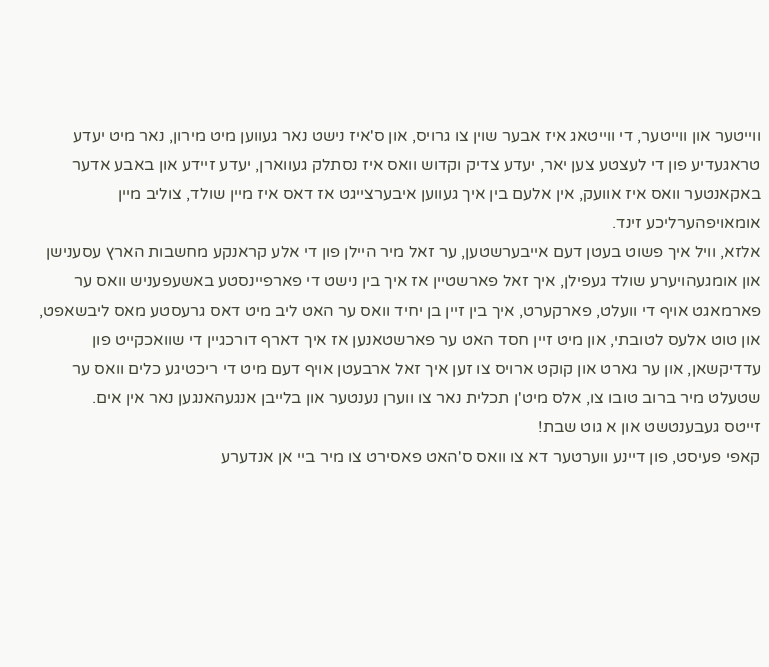ווייטער און ווייטער, די ווייטאג איז אבער שוין צו גרויס, און ס'איז נישט נאר געווען מיט מירון, נאר מיט יעדע טראגעדיע פון די לעצטע צען יאר, יעדע צדיק וקדוש וואס איז נסתלק געווארן, יעדע זיידע און באבע אדער באקאנטער וואס איז אוועק, אין אלעם בין איך געווען איבערצייגט אז דאס איז מיין שולד, צוליב מיין אומאויפהערליכע זינד.
אלזא, וויל איך פשוט בעטן דעם אייבערשטען, ער זאל מיר היילן פון די אלע קראנקע מחשבות הארץ עסענישן און אומגעהויערע שולד געפילן, איך זאל פארשטיין אז איך בין נישט די פארפיינסטע באשעפעניש וואס ער פארמאגט אויף די וועלט, פארקערט, איך בין זיין בן יחיד וואס ער האט ליב מיט דאס גרעסטע מאס ליבשאפט, און טוט אלעס לטובתי, און מיט זיין חסד האט ער פארשטאנען אז איך דארף דורכגיין די שוואכקייט פון עדדיקשאן, און ער גארט און קוקט ארויס צו זען איך זאל ארבעטן אויף דעם מיט די ריכטיגע כלים וואס ער שטעלט מיר ברוב טובו צו, אלס מיט'ן תכלית נאר צו ווערן נענטער און בלייבן אנגעהאנגען נאר אין אים.
זייטס געבענטשט און א גוט שבת!
קאפי פעיסט, פון דיינע ווערטער דא צו וואס ס'האט פאסירט צו מיר ביי אן אנדערע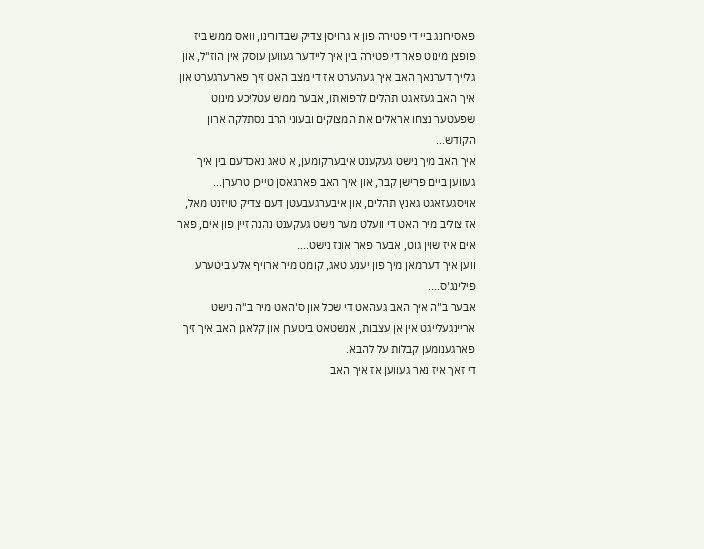פאסירונג ביי די פטירה פון א גרויסן צדיק שבדורינו, וואס ממש ביז פופצן מינוט פאר די פטירה בין איך ליידער געווען עוסק אין הוז"ל, און גלייך דערנאך האב איך געהערט אז די מצב האט זיך פארערגערט און איך האב געזאגט תהלים לרפואתו, אבער ממש עטליכע מינוט שפעטער נצחו אראלים את המצוקים ובעוני הרב נסתלקה ארון הקודש...
איך האב מיך נישט געקענט איבערקומען, א טאג נאכדעם בין איך געווען ביים פרישן קבר, און איך האב פארגאסן טייכן טרערן... אויסגעזאגט גאנץ תהלים, און איבערגעבעטן דעם צדיק טויזנט מאל, אז צוליב מיר האט די וועלט מער נישט געקענט נהנה זיין פון אים, פאר אים איז שוין גוט, אבער פאר אונז נישט....
ווען איך דערמאן מיך פון יענע טאג, קומט מיר ארויף אלע ביטערע פילינג'ס....
אבער ב"ה איך האב געהאט די שכל און ס'האט מיר ב"ה נישט אריינגעלייגט אין אן עצבות, אנשטאט ביטערן און קלאגן האב איך זיך פארגענומען קבלות על להבא.
די זאך איז נאר געווען אז איך האב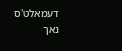דעמאלט'ס נאך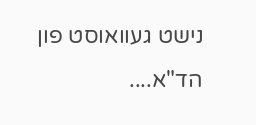נישט געוואוסט פון הד"א....